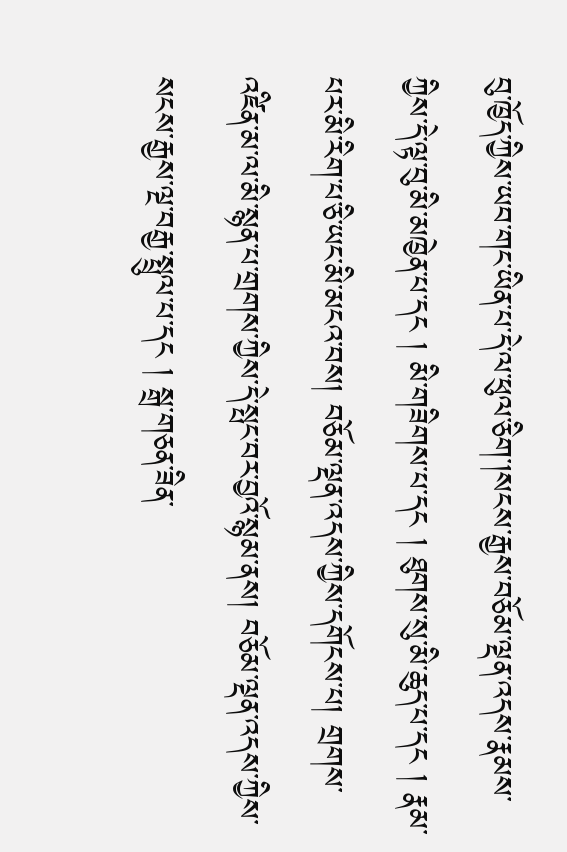བུ་ཁྱོད་ཀྱིས་ཡབ་གང་ཡིན་པ་དེ་ལ་ཕུལ་ཅིག་།སངས་རྒྱས་བཅོམ་ལྡན་འདས་རྣམས་ཀྱིས་དེ་ལྟ་བུ་མི་མཁྱེན་པ་དང ། མི་གཟིགས་པ་དང ། ཐུགས་སུ་མི་ཆུད་པ་དང ། རྣམ་པར་མི་རིག་པ་ཅི་ཡང་མི་མངའ་བས། བཅོམ་ལྡན་འདས་ཀྱིས་དགོངས་པ། གྲགས་འཛིན་མ་ལ་མི་སྙན་པ་གྲགས་ཀྱིས་དེ་སྤང་བར་བྱའོ་སྙམ་ནས། བཅོམ་ལྡན་འདས་ཀྱིས་སངས་རྒྱས་ལྔ་བརྒྱ་སྤྲུལ་པ་དང ། སྒྲ་གཅན་ཟིན་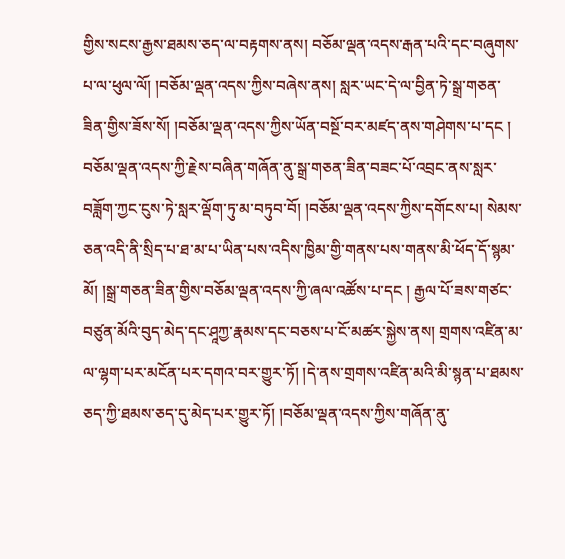གྱིས་སངས་རྒྱས་ཐམས་ཅད་ལ་བརྟགས་ནས། བཅོམ་ལྡན་འདས་རྒན་པའི་དང་བཞུགས་པ་ལ་ཕུལ་ལོ། །བཅོམ་ལྡན་འདས་ཀྱིས་བཞེས་ནས། སླར་ཡང་དེ་ལ་བྱིན་ཏེ་སྒྲ་གཅན་ཟིན་གྱིས་ཟོས་སོ། །བཅོམ་ལྡན་འདས་ཀྱིས་ཡོན་བསྔོ་བར་མཛད་ནས་གཤེགས་པ་དང ། བཅོམ་ལྡན་འདས་ཀྱི་རྗེས་བཞིན་གཞོན་ནུ་སྒྲ་གཅན་ཟིན་བཟང་པོ་འབྲང་ནས་སླར་བཟློག་ཀྱང་ངུས་ཏེ་སླར་ལྡོག་ཏུ་མ་བཏུབ་བོ། །བཅོམ་ལྡན་འདས་ཀྱིས་དགོངས་པ། སེམས་ཅན་འདི་ནི་སྲིད་པ་ཐ་མ་པ་ཡིན་པས་འདིས་ཁྱིམ་གྱི་གནས་པས་གནས་མི་ཕོད་དོ་སྙམ་མོ། །སྒྲ་གཅན་ཟིན་གྱིས་བཅོམ་ལྡན་འདས་ཀྱི་ཞལ་འཚོས་པ་དང ། རྒྱལ་པོ་ཟས་གཙང་བཙུན་མོའི་བུད་མེད་དང་ཤཱཀྱ་རྣམས་དང་བཅས་པ་ངོ་མཚར་སྐྱེས་ནས། གྲགས་འཛིན་མ་ལ་ལྷག་པར་མངོན་པར་དགའ་བར་གྱུར་ཏོ། །དེ་ནས་གྲགས་འཛིན་མའི་མི་སྙན་པ་ཐམས་ཅད་ཀྱི་ཐམས་ཅད་དུ་མེད་པར་གྱུར་ཏོ། །བཅོམ་ལྡན་འདས་ཀྱིས་གཞོན་ནུ་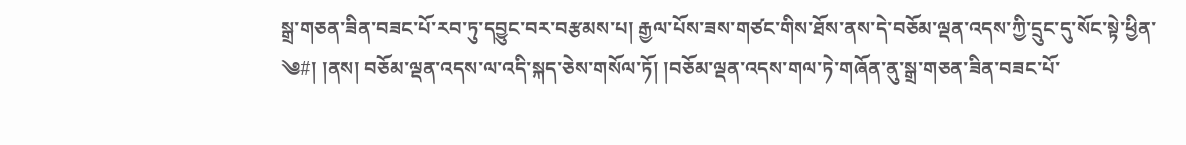སྒྲ་གཅན་ཟིན་བཟང་པོ་རབ་ཏུ་དབྱུང་བར་བརྩམས་པ། རྒྱལ་པོས་ཟས་གཙང་གིས་ཐོས་ནས་དེ་བཅོམ་ལྡན་འདས་ཀྱི་དྲུང་དུ་སོང་སྟེ་ཕྱིན་
༄#། །ནས། བཅོམ་ལྡན་འདས་ལ་འདི་སྐད་ཅེས་གསོལ་ཏོ། །བཅོམ་ལྡན་འདས་གལ་ཏེ་གཞོན་ནུ་སྒྲ་གཅན་ཟིན་བཟང་པོ་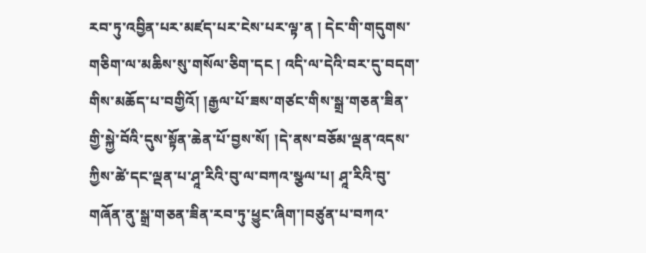རབ་ཏུ་འབྱིན་པར་མཛད་པར་ངེས་པར་ལྟ་ན ། དེང་གི་གདུགས་གཅིག་ལ་མཆིས་སུ་གསོལ་ཅིག་དང ། འདི་ལ་དེའི་བར་དུ་བདག་གིས་མཆོད་པ་བགྱིའོ། །རྒྱལ་པོ་ཟས་གཙང་གིས་སྒྲ་གཅན་ཟིན་གྱི་སྐྱེ་བོའི་དུས་སྟོན་ཆེན་པོ་བྱས་སོ། །དེ་ནས་བཅོམ་ལྡན་འདས་ཀྱིས་ཚེ་དང་ལྡན་པ་ཤཱ་རིའི་བུ་ལ་བཀའ་སྩལ་པ། ཤཱ་རིའི་བུ་གཞོན་ནུ་སྒྲ་གཅན་ཟིན་རབ་ཏུ་ཕྱུང་ཞིག་།བཙུན་པ་བཀའ་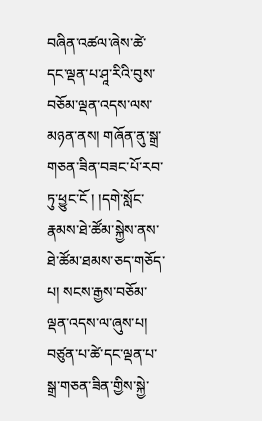བཞིན་འཚལ་ཞེས་ཚེ་དང་ལྡན་པ་ཤཱ་རིའི་བུས་བཅོམ་ལྡན་འདས་ལས་མཉན་ནས། གཞོན་ནུ་སྒྲ་གཅན་ཟིན་བཟང་པོ་རབ་ཏུ་ཕྱུང་ངོ ། །དགེ་སློང་རྣམས་ཐེ་ཚོམ་སྐྱེས་ནས་ཐེ་ཚོམ་ཐམས་ཅད་གཅོད་པ། སངས་རྒྱས་བཅོམ་ལྡན་འདས་ལ་ཞུས་པ། བཙུན་པ་ཚེ་དང་ལྡན་པ་སྒྲ་གཅན་ཟིན་གྱིས་སྐྱེ་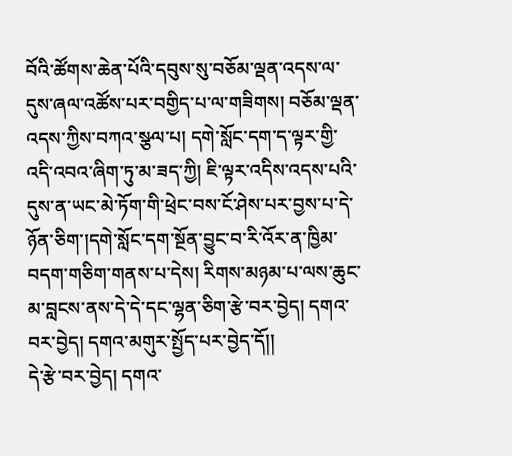བོའི་ཚོགས་ཆེན་པོའི་དབུས་སུ་བཅོམ་ལྡན་འདས་ལ་དུས་ཞལ་འཚོས་པར་བགྱིད་པ་ལ་གཟིགས། བཅོམ་ལྡན་འདས་ཀྱིས་བཀའ་སྩལ་པ། དགེ་སློང་དག་ད་ལྟར་གྱི་འདི་འབའ་ཞིག་ཏུ་མ་ཟད་ཀྱི། ཇི་ལྟར་འདིས་འདས་པའི་དུས་ན་ཡང་མེ་ཏོག་གི་ཕྲེང་བས་ངོ་ཤེས་པར་བྱས་པ་དེ་ཉོན་ཅིག་།དགེ་སློང་དག་སྔོན་བྱུང་བ་རི་འོར་ན་ཁྱིམ་བདག་གཅིག་གནས་པ་དེས། རིགས་མཉམ་པ་ལས་ཆུང་མ་བླངས་ནས་དེ་དེ་དང་ལྷན་ཅིག་རྩེ་བར་བྱེད། དགའ་བར་བྱེད། དགའ་མགུར་སྤྱོད་པར་བྱེད་དོ།།
དེ་རྩེ་བར་བྱེད། དགའ་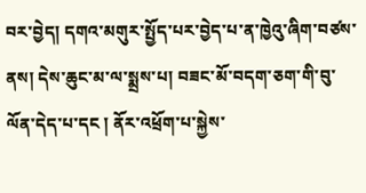བར་བྱེད། དགའ་མགུར་སྤྱོད་པར་བྱེད་པ་ན་ཁྱེའུ་ཞིག་བཙས་ནས། དེས་ཆུང་མ་ལ་སྨྲས་པ། བཟང་མོ་བདག་ཅག་གི་བུ་ལོན་དེད་པ་དང ། ནོར་འཕྲོག་པ་སྐྱེས་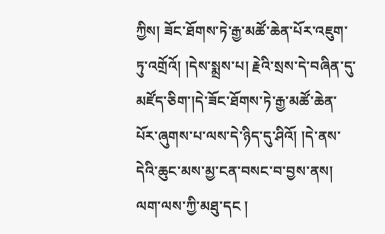ཀྱིས། ཟོང་ཐོགས་ཏེ་རྒྱ་མཚོ་ཆེན་པོར་འཇུག་ཏུ་འགྲོའོ། །དེས་སྨྲས་པ། རྗེའི་སྲས་དེ་བཞིན་དུ་མཛོད་ཅིག་།དེ་ཟོང་ཐོགས་ཏེ་རྒྱ་མཚོ་ཆེན་པོར་ཞུགས་པ་ལས་དེ་ཉིད་དུ་ཤིའོ། །དེ་ནས་དེའི་ཆུང་མས་མྱ་ངན་བསང་བ་བྱས་ནས། ལག་ལས་ཀྱི་མཐུ་དང །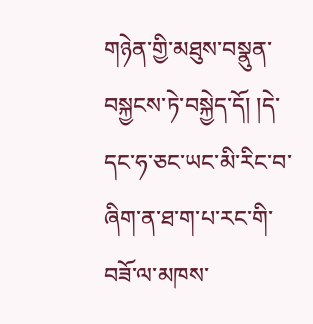གཉེན་གྱི་མཐུས་བསྣུན་བསྐྱངས་ཏེ་བསྐྱེད་དོ། །དེ་དང་ཧ་ཅང་ཡང་མི་རིང་བ་ཞིག་ན་ཐ་ག་པ་རང་གི་བཟོ་ལ་མཁས་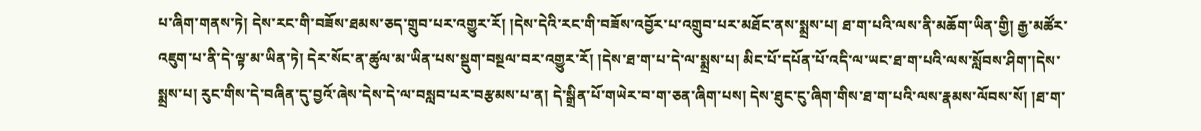པ་ཞིག་གནས་ཏེ། དེས་རང་གི་བཟོས་ཐམས་ཅད་གྲུབ་པར་འགྱུར་རོ། །དེས་དེའི་རང་གི་བཟོས་འབྱོར་པ་འགྲུབ་པར་མཐོང་ནས་སྨྲས་པ། ཐ་ག་པའི་ལས་ནི་མཆོག་ཡིན་གྱི། རྒྱ་མཚོར་འཇུག་པ་ནི་དེ་ལྟ་མ་ཡིན་ཏེ། དེར་སོང་ན་ཚུལ་མ་ཡིན་པས་སྡུག་བསྔལ་བར་འགྱུར་རོ། །དེས་ཐ་ག་པ་དེ་ལ་སྨྲས་པ། མིང་པོ་དཔོན་པོ་འདི་ལ་ཡང་ཐ་ག་པའི་ལས་སློབས་ཤིག་།དེས་སྨྲས་པ། རུང་གིས་དེ་བཞིན་དུ་བྱའོ་ཞེས་དེས་དེ་ལ་བསླབ་པར་བརྩམས་པ་ན། དེ་སྒྲིན་པོ་གཡེར་བ་ག་ཅན་ཞིག་པས། དེས་ཐུང་ངུ་ཞིག་གིས་ཐ་ག་པའི་ལས་རྣམས་ལོབས་སོ། །ཐ་ག་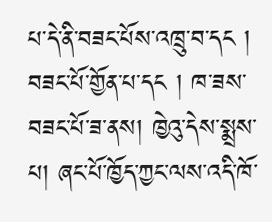པ་དེ་ནི་བཟང་པོས་འཁྲུ་བ་དང ། བཟང་པོ་གྱོན་པ་དང ། ཁ་ཟས་བཟང་པོ་ཟ་ནས། ཁྱེའུ་དེས་སྨྲས་པ། ཞང་པོ་ཁྱོད་ཀྱང་ལས་འདི་ཁོ་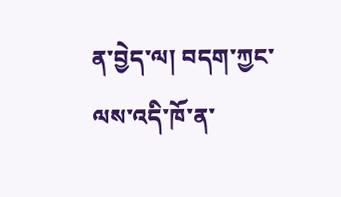ན་བྱེད་ལ། བདག་ཀྱང་ལས་འདི་ཁོ་ན་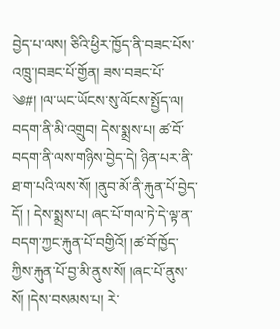བྱེད་པ་ལས། ཅིའི་ཕྱིར་ཁྱོད་ནི་བཟང་པོས་འཁྲུ་།བཟང་པོ་གྱོན། ཟས་བཟང་པོ་
༄#། །ལ་ཡང་ཡོངས་སུ་ལོངས་སྤྱོད་ལ། བདག་ནི་མི་འགྲུབ། དེས་སྨྲས་པ། ཚ་བོ་བདག་ནི་ལས་གཉིས་བྱེད་དེ། ཉིན་པར་ནི་ཐ་ག་པའི་ལས་སོ། །ནུབ་མོ་ནི་རྐུན་པོ་བྱེད་དོ། ། དེས་སྨྲས་པ། ཞང་པོ་གལ་ཏེ་དེ་ལྟ་ན་བདག་ཀྱང་རྐུན་པོ་བགྱིའོ། །ཚ་བོ་ཁྱོད་ཀྱིས་རྐུན་པོ་བྱ་མི་ནུས་སོ། །ཞང་པོ་ནུས་སོ། །དེས་བསམས་པ། རེ་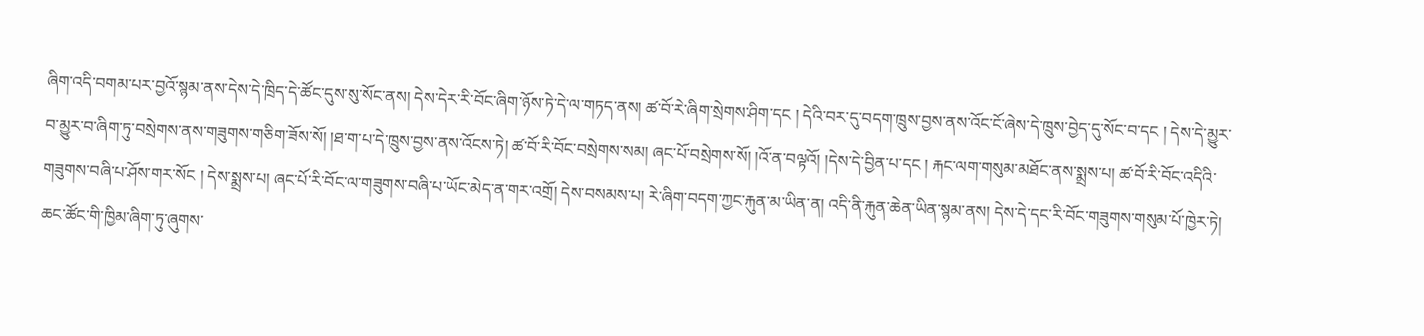ཞིག་འདི་བགམ་པར་བྱའོ་སྙམ་ནས་དེས་དེ་ཁྲིད་དེ་ཚོང་དུས་སུ་སོང་ནས། དེས་དེར་རི་བོང་ཞིག་ཉོས་ཏེ་དེ་ལ་གཏད་ནས། ཚ་བོ་རེ་ཞིག་སྲེགས་ཤིག་དང ། དེའི་བར་དུ་བདག་ཁྲུས་བྱས་ནས་འོང་ངོ་ཞེས་དེ་ཁྲུས་བྱེད་དུ་སོང་བ་དང ། དེས་དེ་མྱུར་བ་མྱུར་བ་ཞིག་ཏུ་བསྲེགས་ནས་གཟུགས་གཅིག་ཟོས་སོ། །ཐ་ག་པ་དེ་ཁྲུས་བྱས་ནས་འོངས་ཏེ། ཚ་བོ་རི་བོང་བསྲེགས་སམ། ཞང་པོ་བསྲེགས་སོ། །འོ་ན་བལྟའོ། །དེས་དེ་བྱིན་པ་དང ། རྐང་ལག་གསུམ་མཐོང་ནས་སྨྲས་པ། ཚ་བོ་རི་བོང་འདིའི་གཟུགས་བཞི་པ་ཤོས་གར་སོང ། དེས་སྨྲས་པ། ཞང་པོ་རི་བོང་ལ་གཟུགས་བཞི་པ་ཡོང་མེད་ན་གར་འགྲོ། དེས་བསམས་པ། རེ་ཞིག་བདག་ཀྱང་རྐུན་མ་ཡིན་ན། འདི་ནི་རྐུན་ཆེན་ཡིན་སྙམ་ནས། དེས་དེ་དང་རི་བོང་གཟུགས་གསུམ་པོ་ཁྱེར་ཏེ། ཆང་ཚོང་གི་ཁྱིམ་ཞིག་ཏུ་ཞུགས་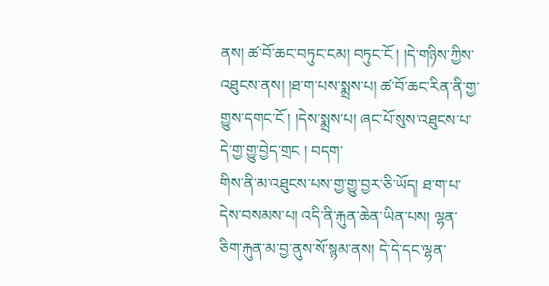ནས། ཚ་བོ་ཆང་བཏུང་ངམ། བཏུང་ངོ ། །དེ་གཉིས་ཀྱིས་འཐུངས་ནས། །ཐ་ག་པས་སྨྲས་པ། ཚ་བོ་ཆང་རིན་ནི་གྱ་གྱུས་དགང་ངོ ། །དེས་སྨྲས་པ། ཞང་པོ་སུས་འཐུངས་པ་དེ་གྱ་གྱུ་བྱེད་གྲང ། བདག་
གིས་ནི་མ་འཐུངས་པས་གྱ་གྱུ་བྱར་ཅི་ཡོད། ཐ་ག་པ་དེས་བསམས་པ། འདི་ནི་རྐུན་ཆེན་ཡིན་པས། ལྷན་ཅིག་རྐུན་མ་བྱ་ནུས་སོ་སྙམ་ནས། དེ་དེ་དང་ལྷན་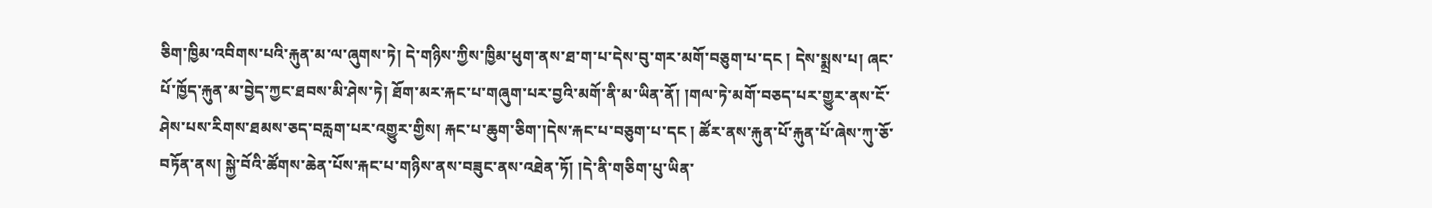ཅིག་ཁྱིམ་འབིགས་པའི་རྐུན་མ་ལ་ཞུགས་ཏེ། དེ་གཉིས་ཀྱིས་ཁྱིམ་ཕུག་ནས་ཐ་ག་པ་དེས་བུ་གར་མགོ་བཅུག་པ་དང ། དེས་སྨྲས་པ། ཞང་པོ་ཁྱོད་རྐུན་མ་བྱེད་ཀྱང་ཐབས་མི་ཤེས་ཏེ། ཐོག་མར་རྐང་པ་གཞུག་པར་བྱའི་མགོ་ནི་མ་ཡིན་ནོ། །གལ་ཏེ་མགོ་བཅད་པར་གྱུར་ནས་ངོ་ཤེས་པས་རིགས་ཐམས་ཅད་བརླག་པར་འགྱུར་གྱིས། རྐང་པ་ཆུག་ཅིག་།དེས་རྐང་པ་བཅུག་པ་དང ། ཚོར་ནས་རྐུན་པོ་རྐུན་པོ་ཞེས་ཀུ་ཅོ་བཏོན་ནས། སྐྱེ་བོའི་ཚོགས་ཆེན་པོས་རྐང་པ་གཉིས་ནས་བཟུང་ནས་འཐེན་ཏོ། །དེ་ནི་གཅིག་པུ་ཡིན་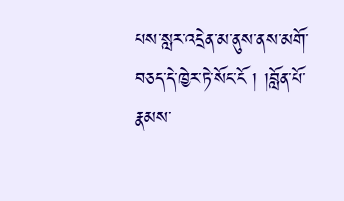པས་སླར་འདྲེན་མ་ནུས་ནས་མགོ་བཅད་དེ་ཁྱེར་ཏེ་སོང་ངོ ། །བློན་པོ་རྣམས་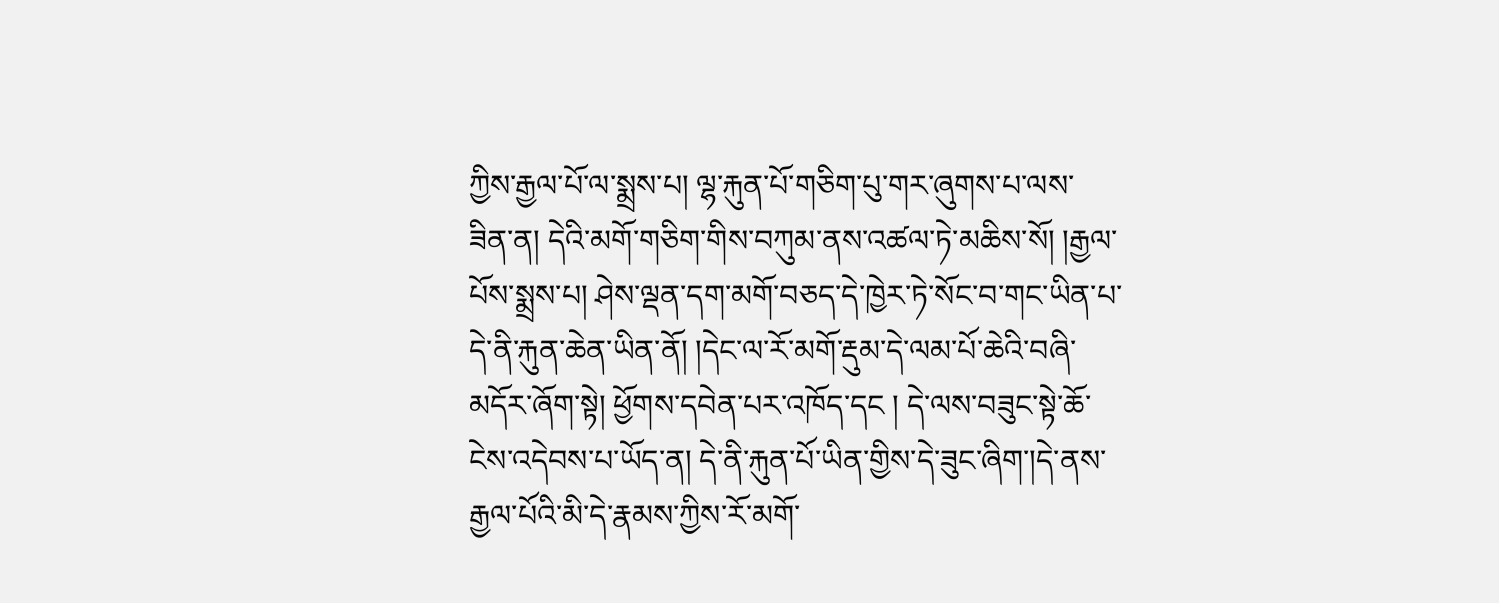ཀྱིས་རྒྱལ་པོ་ལ་སྨྲས་པ། ལྷ་རྐུན་པོ་གཅིག་པུ་གར་ཞུགས་པ་ལས་ཟིན་ན། དེའི་མགོ་གཅིག་གིས་བཀུམ་ནས་འཚལ་ཏེ་མཆིས་སོ། །རྒྱལ་པོས་སྨྲས་པ། ཤེས་ལྡན་དག་མགོ་བཅད་དེ་ཁྱེར་ཏེ་སོང་བ་གང་ཡིན་པ་དེ་ནི་རྐུན་ཆེན་ཡིན་ནོ། །དེང་ལ་རོ་མགོ་རྡུམ་དེ་ལམ་པོ་ཆེའི་བཞི་མདོར་ཞོག་སྟེ། ཕྱོགས་དབེན་པར་འཁོད་དང ། དེ་ལས་བཟུང་སྟེ་ཆོ་ངེས་འདེབས་པ་ཡོད་ན། དེ་ནི་རྐུན་པོ་ཡིན་གྱིས་དེ་ཟུང་ཞིག་།དེ་ནས་རྒྱལ་པོའི་མི་དེ་རྣམས་ཀྱིས་རོ་མགོ་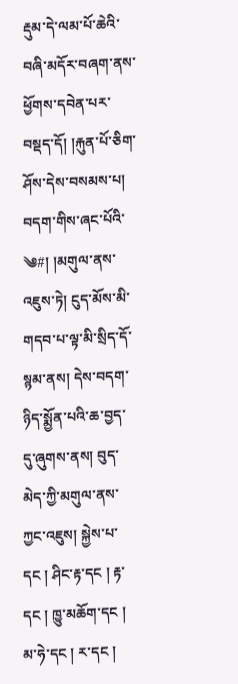རྡུམ་དེ་ལམ་པོ་ཆེའི་བཞི་མདོར་བཞག་ནས་ཕྱོགས་དབེན་པར་བསྡད་དོ། །རྐུན་པོ་ཅིག་ཤོས་དེས་བསམས་པ། བདག་གིས་ཞང་པོའི་
༄#། །མགུལ་ནས་འཇུས་ཏེ། ངུད་མོས་མི་གདབ་པ་ལྟ་མི་སྲིད་དོ་སྙམ་ནས། དེས་བདག་ཉིད་སྨྱོན་པའི་ཆ་བྱད་དུ་ཞུགས་ནས། བུད་མེད་ཀྱི་མགུལ་ནས་ཀྱང་འཇུས། སྐྱེས་པ་དང ། ཤིང་རྟ་དང ། རྟ་དང ། ཁྱུ་མཆོག་དང ། མ་ཧེ་དང ། ར་དང །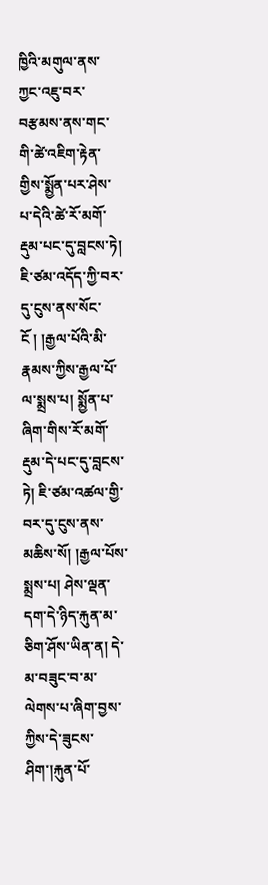ཁྱིའི་མགུལ་ནས་ཀྱང་འཇུ་བར་བརྩམས་ནས་གང་གི་ཚེ་འཇིག་རྟེན་གྱིས་སྨྱོན་པར་ཤེས་པ་དེའི་ཚེ་རོ་མགོ་རྡུམ་པང་དུ་བླངས་ཏེ། ཇི་ཙམ་འདོད་ཀྱི་བར་དུ་ངུས་ནས་སོང་ངོ ། །རྒྱལ་པོའི་མི་རྣམས་ཀྱིས་རྒྱལ་པོ་ལ་སྨྲས་པ། སྨྱོན་པ་ཞིག་གིས་རོ་མགོ་རྡུམ་དེ་པང་དུ་བླངས་ཏེ། ཇི་ཙམ་འཚལ་གྱི་བར་དུ་ངུས་ནས་མཆིས་སོ། །རྒྱལ་པོས་སྨྲས་པ། ཤེས་ལྡན་དག་དེ་ཉིད་རྐུན་མ་ཅིག་ཤོས་ཡིན་ན། དེ་མ་བཟུང་བ་མ་ལེགས་པ་ཞིག་བྱས་ཀྱིས་དེ་ཟུངས་ཤིག་།རྐུན་པོ་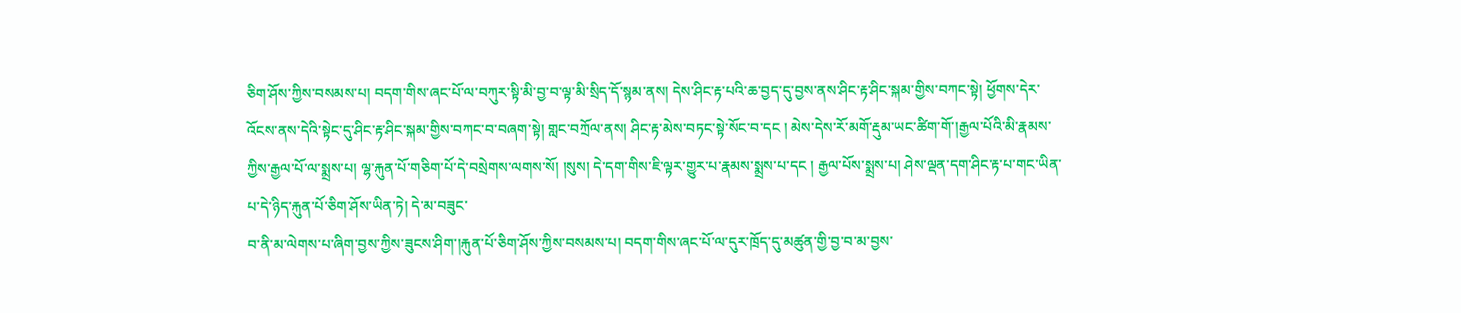ཅིག་ཤོས་ཀྱིས་བསམས་པ། བདག་གིས་ཞང་པོ་ལ་བཀུར་སྟི་མི་བྱ་བ་ལྟ་མི་སྲིད་དོ་སྙམ་ནས། དེས་ཤིང་རྟ་པའི་ཆ་བྱད་དུ་བྱས་ནས་ཤིང་རྟ་ཤིང་སྐམ་གྱིས་བཀང་སྟེ། ཕྱོགས་དེར་འོངས་ནས་དེའི་སྟེང་དུ་ཤིང་རྟ་ཤིང་སྐམ་གྱིས་བཀང་བ་བཞག་སྟེ། གླང་བཀྲོལ་ནས། ཤིང་རྟ་མེས་བཏང་སྟེ་སོང་བ་དང ། མེས་དེས་རོ་མགོ་རྡུམ་ཡང་ཚིག་གོ་།རྒྱལ་པོའི་མི་རྣམས་ཀྱིས་རྒྱལ་པོ་ལ་སྨྲས་པ། ལྷ་རྐུན་པོ་གཅིག་པོ་དེ་བསྲེགས་ལགས་སོ། །སུས། དེ་དག་གིས་ཇི་ལྟར་གྱུར་པ་རྣམས་སྨྲས་པ་དང ། རྒྱལ་པོས་སྨྲས་པ། ཤེས་ལྡན་དག་ཤིང་རྟ་པ་གང་ཡིན་པ་དེ་ཉིད་རྐུན་པོ་ཅིག་ཤོས་ཡིན་ཏེ། དེ་མ་བཟུང་
བ་ནི་མ་ལེགས་པ་ཞིག་བྱས་ཀྱིས་ཟུངས་ཤིག་།རྐུན་པོ་ཅིག་ཤོས་ཀྱིས་བསམས་པ། བདག་གིས་ཞང་པོ་ལ་དུར་ཁྲོད་དུ་མཚུན་གྱི་བྱ་བ་མ་བྱས་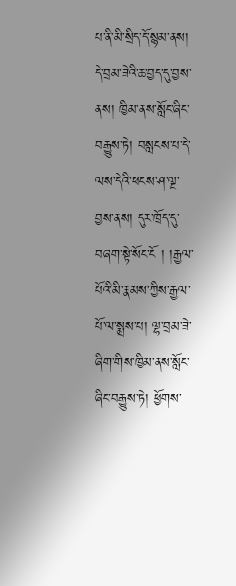པ་ནི་མི་སྲིད་དོ་སྙམ་ནས། དེ་བྲམ་ཟེའི་ཆ་བྱད་དུ་བྱས་ནས། ཁྱིམ་ནས་སློང་ཞིང་བརྒྱུས་ཏེ། བསླངས་པ་དེ་ལས་དེའི་ཕངས་ཤ་ལྔ་བྱས་ནས། དུར་ཁྲོད་དུ་བཞག་སྟེ་སོང་ངོ ། །རྒྱལ་པོའི་མི་རྣམས་ཀྱིས་རྒྱལ་པོ་ལ་སྨྲས་པ། ལྷ་བྲམ་ཟེ་ཞིག་གིས་ཁྱིམ་ནས་སློང་ཞིང་བརྒྱུས་ཏེ། ཕྱོགས་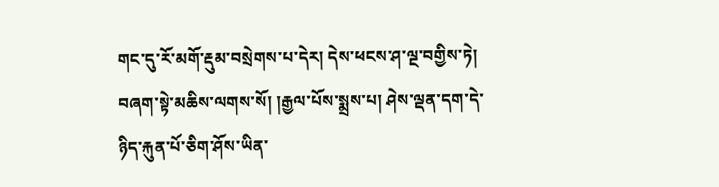གང་དུ་རོ་མགོ་རྡུམ་བསྲེགས་པ་དེར། དེས་ཕངས་ཤ་ལྔ་བགྱིས་ཏེ། བཞག་སྟེ་མཆིས་ལགས་སོ། །རྒྱལ་པོས་སྨྲས་པ། ཤེས་ལྡན་དག་དེ་ཉིད་རྐུན་པོ་ཅིག་ཤོས་ཡིན་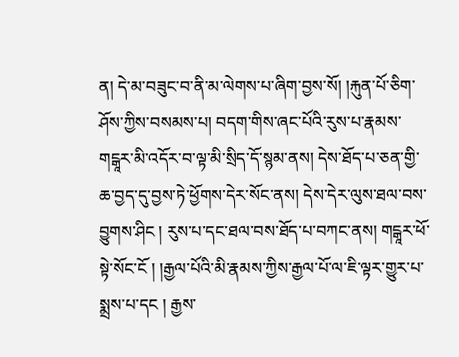ན། དེ་མ་བཟུང་བ་ནི་མ་ལེགས་པ་ཞིག་བྱས་སོ། །རྐུན་པོ་ཅིག་ཤོས་ཀྱིས་བསམས་པ། བདག་གིས་ཞང་པོའི་རུས་པ་རྣམས་གངྒཱར་མི་འདོར་བ་ལྟ་མི་སྲིད་དོ་སྙམ་ནས། དེས་ཐོད་པ་ཅན་གྱི་ཆ་བྱད་དུ་བྱས་ཏེ་ཕྱོགས་དེར་སོང་ནས། དེས་དེར་ལུས་ཐལ་བས་བྱུགས་ཤིང ། རུས་པ་དང་ཐལ་བས་ཐོད་པ་བཀང་ནས། གངྒཱར་ཕོ་སྟེ་སོང་ངོ ། །རྒྱལ་པོའི་མི་རྣམས་ཀྱིས་རྒྱལ་པོ་ལ་ཇི་ལྟར་གྱུར་པ་སྨྲས་པ་དང ། རྒྱས་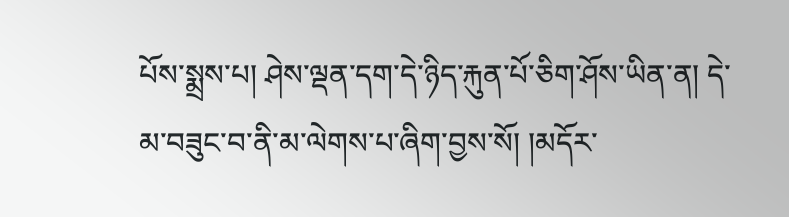པོས་སྨྲས་པ། ཤེས་ལྡན་དག་དེ་ཉིད་རྐུན་པོ་ཅིག་ཤོས་ཡིན་ན། དེ་མ་བཟུང་བ་ནི་མ་ལེགས་པ་ཞིག་བྱས་སོ། །མདོར་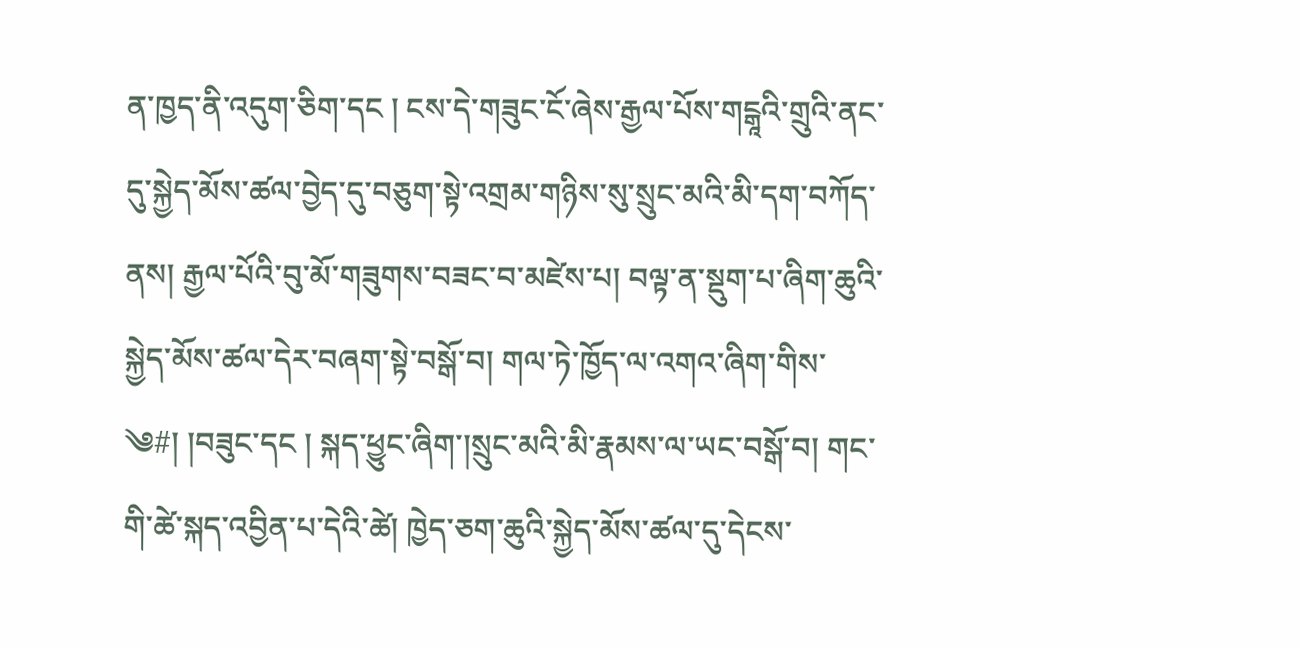ན་ཁྱད་ནི་འདུག་ཅིག་དང ། ངས་དེ་གཟུང་ངོ་ཞེས་རྒྱལ་པོས་གངྒཱའི་གྲུའི་ནང་དུ་སྐྱེད་མོས་ཚལ་བྱེད་དུ་བཅུག་སྟེ་འགྲམ་གཉིས་སུ་སྲུང་མའི་མི་དག་བཀོད་ནས། རྒྱལ་པོའི་བུ་མོ་གཟུགས་བཟང་བ་མཛེས་པ། བལྟ་ན་སྡུག་པ་ཞིག་ཆུའི་སྐྱེད་མོས་ཚལ་དེར་བཞག་སྟེ་བསྒོ་བ། གལ་ཏེ་ཁྱོད་ལ་འགའ་ཞིག་གིས་
༄#། །བཟུང་དང ། སྐད་ཕྱུང་ཞིག་།སྲུང་མའི་མི་རྣམས་ལ་ཡང་བསྒོ་བ། གང་གི་ཚེ་སྐད་འབྱིན་པ་དེའི་ཚེ། ཁྱེད་ཅག་ཆུའི་སྐྱེད་མོས་ཚལ་དུ་དེངས་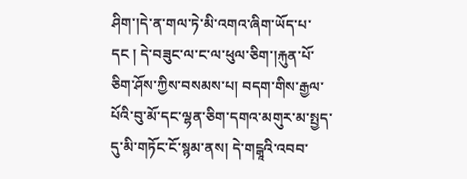ཤིག་།དེ་ན་གལ་ཏེ་མི་འགའ་ཞིག་ཡོད་པ་དང ། དེ་བཟུང་ལ་ང་ལ་ཕུལ་ཅིག་།རྐུན་པོ་ཅིག་ཤོས་ཀྱིས་བསམས་པ། བདག་གིས་རྒྱལ་པོའི་བུ་མོ་དང་ལྷན་ཅིག་དགའ་མགུར་མ་སྤྱད་དུ་མི་གཏོང་ངོ་སྙམ་ནས། དེ་གངྒཱའི་འབབ་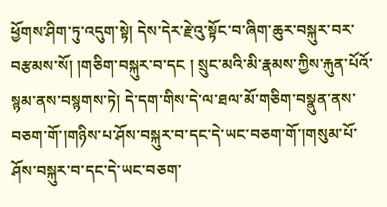ཕྱོགས་ཤིག་ཏུ་འདུག་སྟེ། དེས་དེར་རྫེའུ་སྟོང་བ་ཞིག་ཆུར་བསྐུར་བར་བརྩམས་སོ། །གཅིག་བསྐུར་བ་དང ། སྲུང་མའི་མི་རྣམས་ཀྱིས་རྐུན་པོའོ་སྙམ་ནས་བསྙགས་ཏེ། དེ་དག་གིས་དེ་ལ་ཐལ་མོ་གཅིག་བསྣུན་ནས་བཅག་གོ་།གཉིས་པ་ཤོས་བསྐུར་བ་དང་དེ་ཡང་བཅག་གོ་།གསུམ་པོ་ཤོས་བསྐུར་བ་དང་དེ་ཡང་བཅག་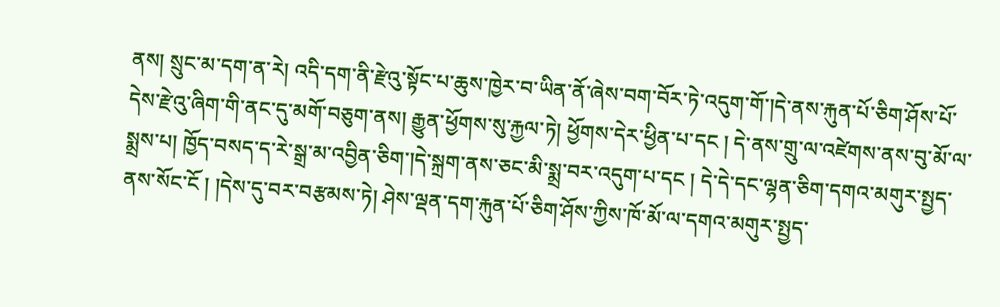ནས། སྲུང་མ་དག་ན་རེ། འདི་དག་ནི་རྫེའུ་སྟོང་པ་ཆུས་ཁྱེར་བ་ཡིན་ནོ་ཞེས་བག་བོར་ཏེ་འདུག་གོ་།དེ་ནས་རྐུན་པོ་ཅིག་ཤོས་པོ་དེས་རྫེའུ་ཞིག་གི་ནང་དུ་མགོ་བཅུག་ནས། རྒྱུན་ཕྱོགས་སུ་རྐྱལ་ཏེ། ཕྱོགས་དེར་ཕྱིན་པ་དང ། དེ་ནས་གྲུ་ལ་འཛེགས་ནས་བུ་མོ་ལ་སྨྲས་པ། ཁྱོད་བསད་ད་རེ་སྒྲ་མ་འབྱིན་ཅིག་།དེ་སྐྲག་ནས་ཅང་མི་སྨྲ་བར་འདུག་པ་དང ། དེ་དེ་དང་ལྷན་ཅིག་དགའ་མགུར་སྤྱད་ནས་སོང་ངོ ། །དེས་དུ་བར་བརྩམས་ཏེ། ཤེས་ལྡན་དག་རྐུན་པོ་ཅིག་ཤོས་ཀྱིས་ཁོ་མོ་ལ་དགའ་མགུར་སྤྱད་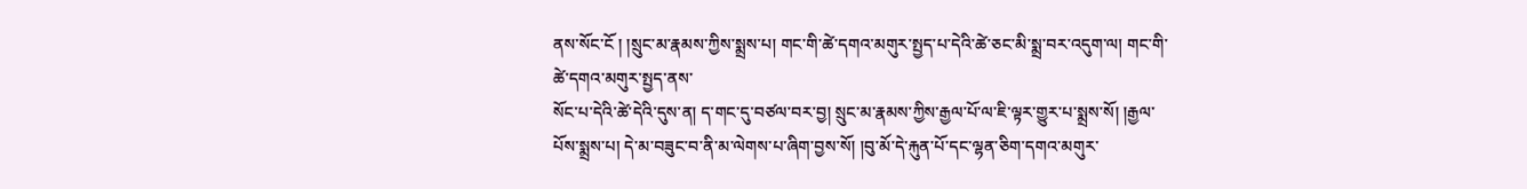ནས་སོང་ངོ ། །སྲུང་མ་རྣམས་ཀྱིས་སྨྲས་པ། གང་གི་ཚེ་དགའ་མགུར་སྤྱད་པ་དེའི་ཚེ་ཅང་མི་སྨྲ་བར་འདུག་ལ། གང་གི་ཚེ་དགའ་མགུར་སྤྱད་ནས་
སོང་པ་དེའི་ཚེ་དེའི་དུས་ན། ད་གང་དུ་བཙལ་བར་བྱ། སྲུང་མ་རྣམས་ཀྱིས་རྒྱལ་པོ་ལ་ཇི་ལྟར་གྱུར་པ་སྨྲས་སོ། །རྒྱལ་པོས་སྨྲས་པ། དེ་མ་བཟུང་བ་ནི་མ་ལེགས་པ་ཞིག་བྱས་སོ། །བུ་མོ་དེ་རྐུན་པོ་དང་ལྷན་ཅིག་དགའ་མགུར་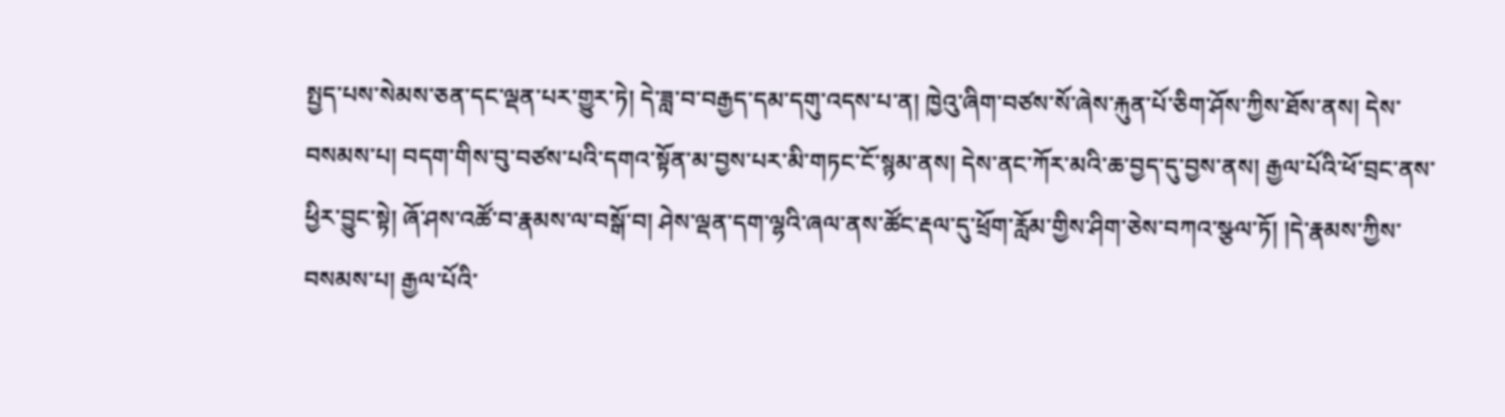སྤྱད་པས་སེམས་ཅན་དང་ལྡན་པར་གྱུར་ཏེ། དེ་ཟླ་བ་བརྒྱད་དམ་དགུ་འདས་པ་ན། ཁྱེའུ་ཞིག་བཙས་སོ་ཞེས་རྐུན་པོ་ཅིག་ཤོས་ཀྱིས་ཐོས་ནས། དེས་བསམས་པ། བདག་གིས་བུ་བཙས་པའི་དགའ་སྟོན་མ་བྱས་པར་མི་གཏང་ངོ་སྙམ་ནས། དེས་ནང་ཀོར་མའི་ཆ་བྱད་དུ་བྱས་ནས། རྒྱལ་པོའི་ཕོ་བྲང་ནས་ཕྱིར་བྱུང་སྟེ། ཞོ་ཤས་འཚོ་བ་རྣམས་ལ་བསྒོ་བ། ཤེས་ལྡན་དག་ལྷའི་ཞལ་ནས་ཚོང་རྡལ་དུ་ཕྲོག་རློམ་གྱིས་ཤིག་ཅེས་བཀའ་སྩལ་ཏོ། །དེ་རྣམས་ཀྱིས་བསམས་པ། རྒྱལ་པོའི་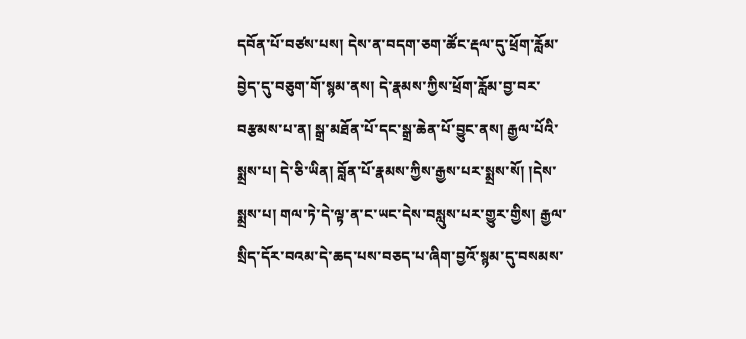དབོན་པོ་བཙས་པས། དེས་ན་བདག་ཅག་ཚོང་རྡལ་དུ་ཕྲོག་རློམ་བྱེད་དུ་བཅུག་གོ་སྙམ་ནས། དེ་རྣམས་ཀྱིས་ཕྲོག་རློམ་བྱ་བར་བརྩམས་པ་ན། སྒྲ་མཐོན་པོ་དང་སྒྲ་ཆེན་པོ་བྱུང་ནས། རྒྱལ་པོའི་སྨྲས་པ། དེ་ཅི་ཡིན། བློན་པོ་རྣམས་ཀྱིས་རྒྱས་པར་སྨྲས་སོ། །དེས་སྨྲས་པ། གལ་ཏེ་དེ་ལྟ་ན་ང་ཡང་དེས་བསླུས་པར་གྱུར་གྱིས། རྒྱལ་སྲིད་དོར་བའམ་དེ་ཆད་པས་བཅད་པ་ཞིག་བྱའོ་སྙམ་དུ་བསམས་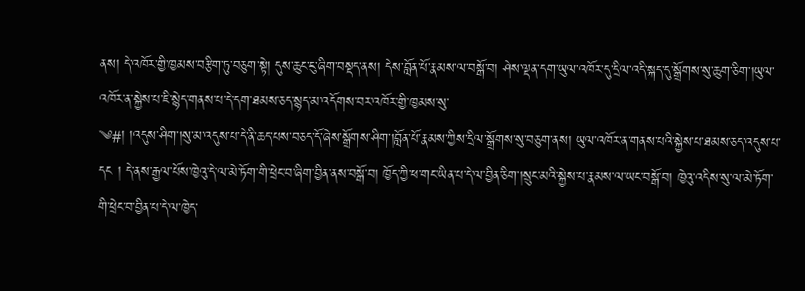ནས། དེ་འཁོར་གྱི་ཁྱམས་བརྩིག་ཏུ་བཅུག་སྟེ། དུས་ཆུང་ངུ་ཞིག་བསྡད་ནས། དེས་བློན་པོ་རྣམས་ལ་བསྒོ་བ། ཤེས་ལྡན་དག་ཡུལ་འཁོར་དུ་དྲིལ་འདི་སྐད་དུ་སྒྲོགས་སུ་ཆུག་ཅིག་།ཡུལ་འཁོར་ན་སྐྱེས་པ་ཇི་སྙེད་གནས་པ་དེ་དག་ཐམས་ཅད་སྙད་མ་འདོགས་བར་འཁོར་གྱི་ཁྱམས་སུ་
༄#། །འདུས་ཤིག་།སུ་མ་འདུས་པ་དེ་ནི་ཆད་པས་བཅད་དོ་ཞེས་སྒྲོགས་ཤིག་།བློན་པོ་རྣམས་ཀྱིས་དྲིལ་སྒྲོགས་སུ་བཅུག་ནས། ཡུལ་འཁོར་ན་གནས་པའི་སྐྱེས་པ་ཐམས་ཅད་འདུས་པ་དང ། དེ་ནས་རྒྱལ་པོས་ཁྱེའུ་དེ་ལ་མེ་ཏོག་གི་ཕྲེང་བ་ཞིག་བྱིན་ནས་བསྒོ་བ། ཁྱོད་ཀྱི་ཕ་གང་ཡིན་པ་དེ་ལ་བྱིན་ཅིག་།སྲུང་མའི་སྐྱེས་པ་རྣམས་ལ་ཡང་བསྒོ་བ། ཁྱེའུ་འདིས་སུ་ལ་མེ་ཏོག་གི་ཕྲེང་བ་བྱིན་པ་དེ་ལ་ཁྱེད་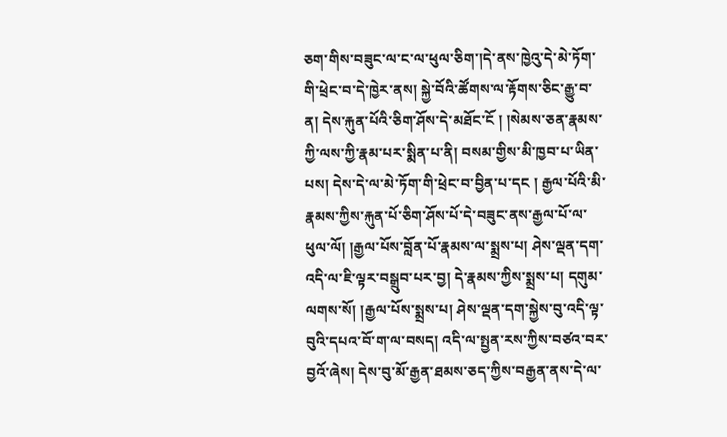ཅག་གིས་བཟུང་ལ་ང་ལ་ཕུལ་ཅིག་།དེ་ནས་ཁྱེའུ་དེ་མེ་ཏོག་གི་ཕྲེང་བ་དེ་ཁྱེར་ནས། སྐྱེ་བོའི་ཚོགས་ལ་རྟོགས་ཅིང་རྒྱུ་བ་ན། དེས་རྐུན་པོའི་ཅིག་ཤོས་དེ་མཐོང་ངོ ། །སེམས་ཅན་རྣམས་ཀྱི་ལས་ཀྱི་རྣམ་པར་སྨིན་པ་ནི། བསམ་གྱིས་མི་ཁྱབ་པ་ཡིན་པས། དེས་དེ་ལ་མེ་ཏོག་གི་ཕྲེང་བ་བྱིན་པ་དང ། རྒྱལ་པོའི་མི་རྣམས་ཀྱིས་རྐུན་པོ་ཅིག་ཤོས་པོ་དེ་བཟུང་ནས་རྒྱལ་པོ་ལ་ཕུལ་ལོ། །རྒྱལ་པོས་བློན་པོ་རྣམས་ལ་སྨྲས་པ། ཤེས་ལྡན་དག་འདི་ལ་ཇི་ལྟར་བསྒྲུབ་པར་བྱ། དེ་རྣམས་ཀྱིས་སྨྲས་པ། དགུམ་ལགས་སོ། །རྒྱལ་པོས་སྨྲས་པ། ཤེས་ལྡན་དག་སྐྱེས་བུ་འདི་ལྟ་བུའི་དཔའ་བོ་ག་ལ་བསད། འདི་ལ་སྤྱན་རས་ཀྱིས་བཙའ་བར་བྱའོ་ཞེས། དེས་བུ་མོ་རྒྱན་ཐམས་ཅད་ཀྱིས་བརྒྱན་ནས་དེ་ལ་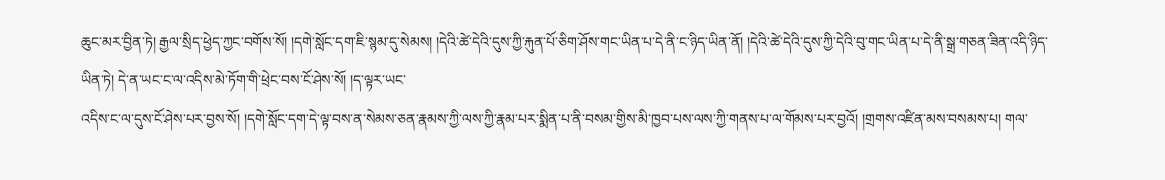ཆུང་མར་བྱིན་ཏེ། རྒྱལ་སྲིད་ཕྱེད་ཀྱང་བགོས་སོ། །དགེ་སློང་དག་ཇི་སྙམ་དུ་སེམས། །དེའི་ཚེ་དེའི་དུས་ཀྱི་རྐུན་པོ་ཅིག་ཤོས་གང་ཡིན་པ་དེ་ནི་ང་ཉིད་ཡིན་ནོ། །དེའི་ཚེ་དེའི་དུས་ཀྱི་དེའི་བུ་གང་ཡིན་པ་དེ་ནི་སྒྲ་གཅན་ཟིན་འདི་ཉིད་ཡིན་ཏེ། དེ་ན་ཡང་ང་ལ་འདིས་མེ་ཏོག་གི་ཕྲེང་བས་ངོ་ཤེས་སོ། །ད་ལྟར་ཡང་
འདིས་ང་ལ་དུས་ངོ་ཤེས་པར་བྱས་སོ། །དགེ་སློང་དག་དེ་ལྟ་བས་ན་སེམས་ཅན་རྣམས་ཀྱི་ལས་ཀྱི་རྣམ་པར་སྨིན་པ་ནི་བསམ་གྱིས་མི་ཁྱབ་པས་ལས་ཀྱི་གནས་པ་ལ་གོམས་པར་བྱའོ། །གྲགས་འཛིན་མས་བསམས་པ། གལ་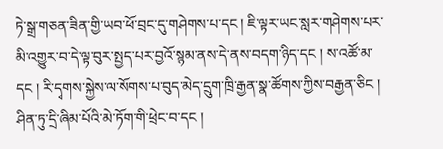ཏེ་སྒྲ་གཅན་ཟིན་གྱི་ཡབ་ཕོ་བྲང་དུ་གཤེགས་པ་དང ། ཇི་ལྟར་ཡང་སླར་གཤེགས་པར་མི་འགྱུར་བ་དེ་ལྟ་བུར་སྤྱད་པར་བྱའོ་སྙམ་ནས་དེ་ནས་བདག་ཉིད་དང ། ས་འཚོ་མ་དང ། རི་དྭགས་སྐྱེས་ལ་སོགས་པ་བུད་མེད་དྲུག་ཁྲི་རྒྱན་སྣ་ཚོགས་ཀྱིས་བརྒྱན་ཅིང ། ཤིན་ཏུ་དྲི་ཞིམ་པོའི་མེ་ཏོག་གི་ཕྲེང་བ་དང །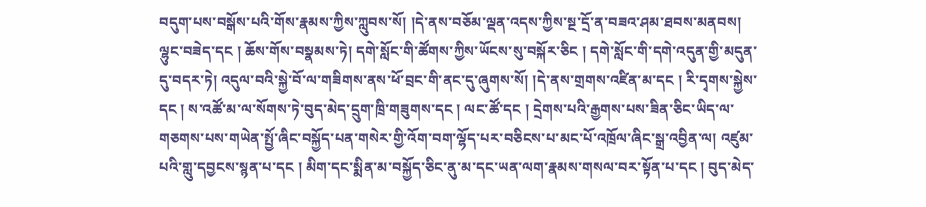བདུག་པས་བསྒོས་པའི་གོས་རྣམས་ཀྱིས་ཀླུབས་སོ། །དེ་ནས་བཅོམ་ལྡན་འདས་ཀྱིས་སྔ་དྲོ་ན་བཟའ་ཤམ་ཐབས་མནབས། ལྷུང་བཟེད་དང ། ཆོས་གོས་བསྣམས་ཏེ། དགེ་སློང་གི་ཚོགས་ཀྱིས་ཡོངས་སུ་བསྐོར་ཅིང ། དགེ་སློང་གི་དགེ་འདུན་གྱི་མདུན་དུ་བདར་ཏེ། འདུལ་བའི་སྐྱེ་བོ་ལ་གཟིགས་ནས་ཕོ་བྲང་གི་ནང་དུ་ཞུགས་སོ། །དེ་ནས་གྲགས་འཛིན་མ་དང ། རི་དྭགས་སྐྱེས་དང ། ས་འཚོ་མ་ལ་སོགས་ཏེ་བུད་མེད་དྲུག་ཁྲི་གཟུགས་དང ། ལང་ཚོ་དང ། དྲེགས་པའི་རྒྱགས་པས་ཟིན་ཅིང་ཡིད་ལ་གཅགས་པས་གཡེན་སྤྱོ་ཞིང་བསྐྱོད་པན་གསེར་གྱི་འོག་བག་ལྷོད་པར་བཅིངས་པ་མང་པོ་འཁྲོལ་ཞིང་སྒྲ་འབྱིན་ལ། འཛུམ་པའི་གླུ་དབྱངས་སྙན་པ་དང ། མིག་དང་སྨིན་མ་བསྐྱོད་ཅིང་ནུ་མ་དང་ཡན་ལག་རྣམས་གསལ་བར་སྟོན་པ་དང ། བུད་མེད་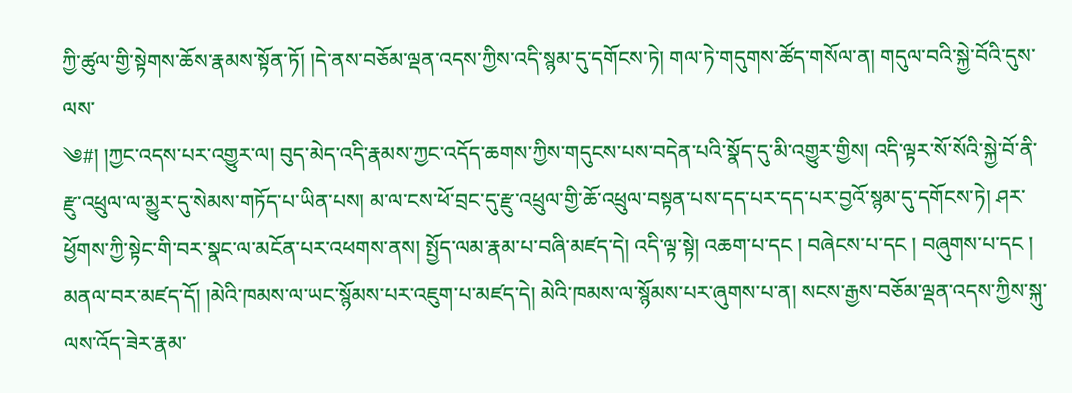ཀྱི་ཚུལ་གྱི་སྟེགས་ཆོས་རྣམས་སྟོན་ཏོ། །དེ་ནས་བཅོམ་ལྡན་འདས་ཀྱིས་འདི་སྙམ་དུ་དགོངས་ཏེ། གལ་ཏེ་གདུགས་ཚོད་གསོལ་ན། གདུལ་བའི་སྐྱེ་བོའི་དུས་ལས་
༄#། །ཀྱང་འདས་པར་འགྱུར་ལ། བུད་མེད་འདི་རྣམས་ཀྱང་འདོད་ཆགས་ཀྱིས་གདུངས་པས་བདེན་པའི་སྣོད་དུ་མི་འགྱུར་གྱིས། འདི་ལྟར་སོ་སོའི་སྐྱེ་བོ་ནི་རྫུ་འཕྲུལ་ལ་མྱུར་དུ་སེམས་གཏོད་པ་ཡིན་པས། མ་ལ་ངས་ཕོ་བྲང་དུ་རྫུ་འཕྲུལ་གྱི་ཆོ་འཕྲུལ་བསྟན་པས་དད་པར་དད་པར་བྱའོ་སྙམ་དུ་དགོངས་ཏེ། ཤར་ཕྱོགས་ཀྱི་སྟེང་གི་བར་སྣང་ལ་མངོན་པར་འཕགས་ནས། སྤྱོད་ལམ་རྣམ་པ་བཞི་མཛད་དེ། འདི་ལྟ་སྟེ། འཆག་པ་དང ། བཞེངས་པ་དང ། བཞུགས་པ་དང ། མནལ་བར་མཛད་དོ། །མེའི་ཁམས་ལ་ཡང་སྙོམས་པར་འཇུག་པ་མཛད་དེ། མེའི་ཁམས་ལ་སྙོམས་པར་ཞུགས་པ་ན། སངས་རྒྱས་བཅོམ་ལྡན་འདས་ཀྱིས་སྐུ་ལས་འོད་ཟེར་རྣམ་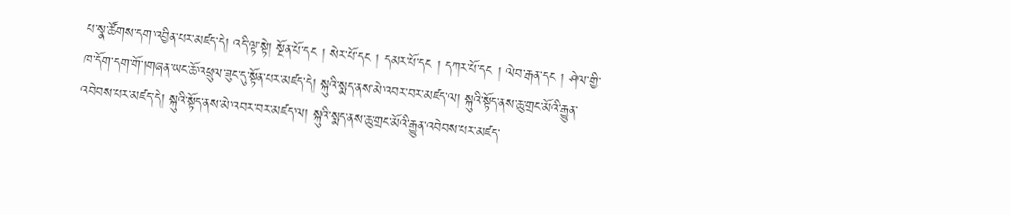པ་སྣ་ཚོགས་དག་འབྱིན་པར་མཛད་དེ། འདི་ལྟ་སྟེ། སྔོན་པོ་དང ། སེར་པོ་དང ། དམར་པོ་དང ། དཀར་པོ་དང ། ལེབ་རྒན་དང ། ཤེལ་གྱི་ཁ་དོག་དག་གོ་།གཞན་ཡང་ཆོ་འཕྲུལ་ཟུང་དུ་སྟོན་པར་མཛད་དེ། སྐུའི་སྨད་ནས་མེ་འབར་བར་མཛད་ལ། སྐུའི་སྟོད་ནས་ཆུ་གྲང་མོའི་རྒྱུན་འབེབས་པར་མཛད་དེ། སྐུའི་སྟོད་ནས་མེ་འབར་བར་མཛད་ལ། སྐུའི་སྨད་ནས་ཆུ་གྲང་མོའི་རྒྱུན་འབེབས་པར་མཛད་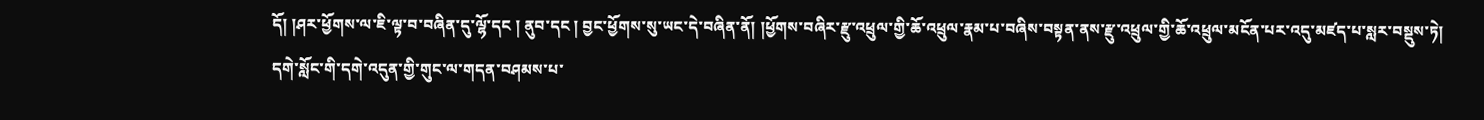དོ། །ཤར་ཕྱོགས་ལ་ཇི་ལྟ་བ་བཞིན་དུ་ལྷོ་དང ། ནུབ་དང ། བྱང་ཕྱོགས་སུ་ཡང་དེ་བཞིན་ནོ། །ཕྱོགས་བཞིར་རྫུ་འཕྲུལ་གྱི་ཆོ་འཕྲུལ་རྣམ་པ་བཞིས་བསྟན་ནས་རྫུ་འཕྲུལ་གྱི་ཆོ་འཕྲུལ་མངོན་པར་འདུ་མཛད་པ་སླར་བསྡུས་ཏེ། དགེ་སློང་གི་དགེ་འདུན་གྱི་གུང་ལ་གདན་བཤམས་པ་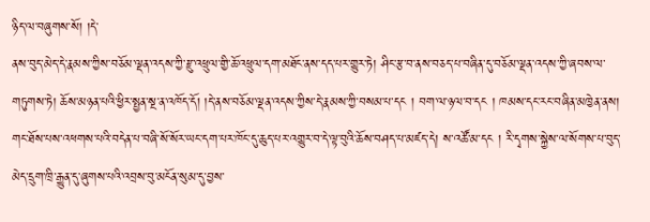ཉིད་ལ་བཞུགས་སོ། །དེ་
ནས་བུད་མེད་དེ་རྣམས་ཀྱིས་བཅོམ་ལྡན་འདས་ཀྱི་རྫུ་འཕྲུལ་གྱི་ཆོ་འཕྲུལ་དག་མཐོང་ནས་དད་པར་གྱུར་ཏེ། ཤིང་རྩ་བ་ནས་བཅད་པ་བཞིན་དུ་བཅོམ་ལྡན་འདས་ཀྱི་ཞབས་ལ་གཏུགས་ཏེ། ཆོས་མཉན་པའི་ཕྱིར་སྤྱན་སྔ་ན་འཁོད་དོ། །དེ་ནས་བཅོམ་ལྡན་འདས་ཀྱིས་དེ་རྣམས་ཀྱི་བསམ་པ་དང ། བག་ལ་ཉལ་བ་དང ། ཁམས་དང་རང་བཞིན་མཁྱེན་ནས། གང་ཐོས་པས་འཕགས་པའི་བདེན་པ་བཞི་སོ་སོར་ཡང་དག་པར་ཁོང་དུ་ཆུད་པར་འགྱུར་བ་དེ་ལྟ་བུའི་ཆོས་བཤད་པ་མཛད་དེ། ས་འཚོ་མ་དང ། རི་དྭགས་སྐྱེས་ལ་སོགས་པ་བུད་མེད་དྲུག་ཁྲི་རྒྱུན་དུ་ཞུགས་པའི་འབྲས་བུ་མངོན་སུམ་དུ་བྱས་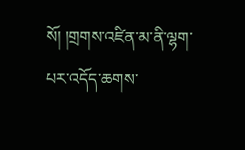སོ། །གྲགས་འཛིན་མ་ནི་ལྷག་པར་འདོད་ཆགས་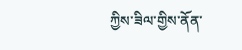ཀྱིས་ཟིལ་གྱིས་ནོན་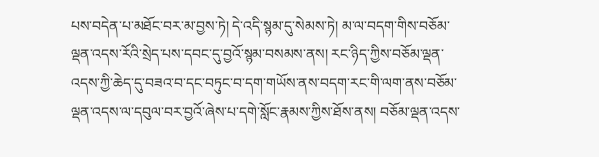པས་བདེན་པ་མཐོང་བར་མ་བྱས་ཏེ། དེ་འདི་སྙམ་དུ་སེམས་ཏེ། མ་ལ་བདག་གིས་བཅོམ་ལྡན་འདས་རོའི་སྲེད་པས་དབང་དུ་བྱའོ་སྙམ་བསམས་ནས། རང་ཉིད་ཀྱིས་བཅོམ་ལྡན་འདས་ཀྱི་ཆེད་དུ་བཟའ་བ་དང་བཏུང་བ་དག་གཡོས་ནས་བདག་རང་གི་ལག་ནས་བཅོམ་ལྡན་འདས་ལ་དབུལ་བར་བྱའོ་ཞེས་པ་དགེ་སློང་རྣམས་ཀྱིས་ཐོས་ནས། བཅོམ་ལྡན་འདས་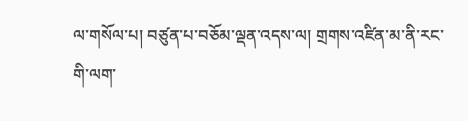ལ་གསོལ་པ། བཙུན་པ་བཅོམ་ལྡན་འདས་ལ། གྲགས་འཛིན་མ་ནི་རང་གི་ལག་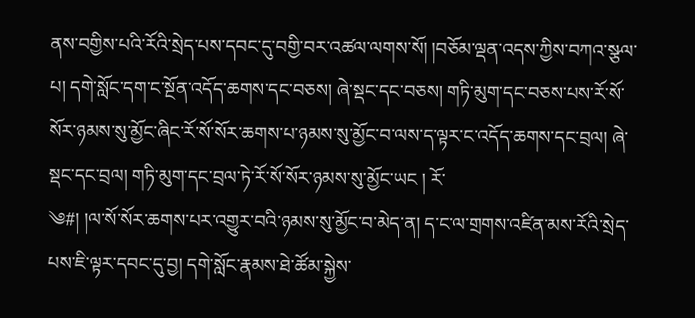ནས་བགྱིས་པའི་རོའི་སྲེད་པས་དབང་དུ་བགྱི་བར་འཚལ་ལགས་སོ། །བཅོམ་ལྡན་འདས་ཀྱིས་བཀའ་སྩལ་པ། དགེ་སློང་དག་ང་སྔོན་འདོད་ཆགས་དང་བཅས། ཞེ་སྡང་དང་བཅས། གཏི་མུག་དང་བཅས་པས་རོ་སོ་སོར་ཉམས་སུ་མྱོང་ཞིང་རོ་སོ་སོར་ཆགས་པ་ཉམས་སུ་མྱོང་བ་ལས་ད་ལྟར་ང་འདོད་ཆགས་དང་བྲལ། ཞེ་སྡང་དང་བྲལ། གཏི་མུག་དང་བྲལ་ཏེ་རོ་སོ་སོར་ཉམས་སུ་མྱོང་ཡང ། རོ་
༄#། །ལ་སོ་སོར་ཆགས་པར་འགྱུར་བའི་ཉམས་སུ་མྱོང་བ་མེད་ན། ད་ང་ལ་གྲགས་འཛིན་མས་རོའི་སྲེད་པས་ཇི་ལྟར་དབང་དུ་བྱ། དགེ་སློང་རྣམས་ཐེ་ཚོམ་སྐྱེས་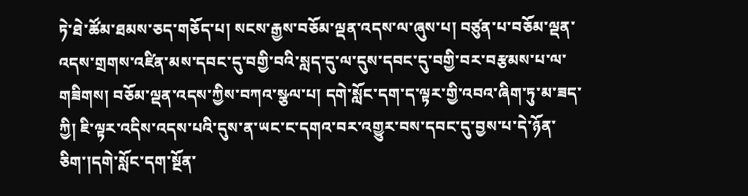ཏེ་ཐེ་ཚོམ་ཐམས་ཅད་གཅོད་པ། སངས་རྒྱས་བཅོམ་ལྡན་འདས་ལ་ཞུས་པ། བཙུན་པ་བཅོམ་ལྡན་འདས་གྲགས་འཛིན་མས་དབང་དུ་བགྱི་བའི་སླད་དུ་ལ་དུས་དབང་དུ་བགྱི་བར་བརྩམས་པ་ལ་གཟིགས། བཅོམ་ལྡན་འདས་ཀྱིས་བཀའ་སྩལ་པ། དགེ་སློང་དག་ད་ལྟར་གྱི་འབའ་ཞིག་ཏུ་མ་ཟད་ཀྱི། ཇི་ལྟར་འདིས་འདས་པའི་དུས་ན་ཡང་ང་དགའ་བར་འགྱུར་བས་དབང་དུ་བྱས་པ་དེ་ཉོན་ཅིག་།དགེ་སློང་དག་སྔོན་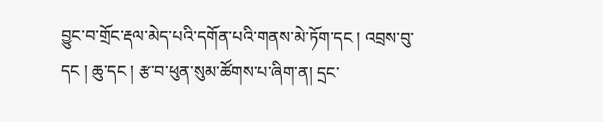བྱུང་བ་གྲོང་རྡལ་མེད་པའི་དགོན་པའི་གནས་མེ་ཏོག་དང ། འབྲས་བུ་དང ། ཆུ་དང ། རྩ་བ་ཕུན་སུམ་ཚོགས་པ་ཞིག་ན། དྲང་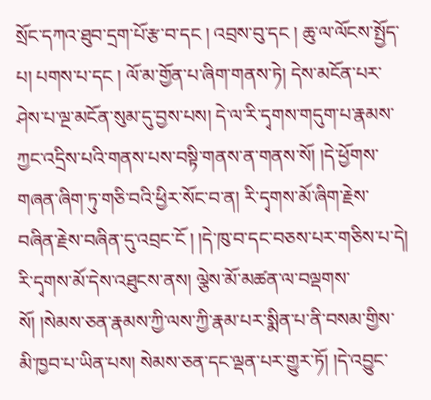སྲོང་དཀའ་ཐུབ་དྲག་པོ་རྩ་བ་དང ། འབྲས་བུ་དང ། ཆུ་ལ་ལོངས་སྤྱོད་པ། པགས་པ་དང ། ལོ་མ་གྱོན་པ་ཞིག་གནས་ཏེ། དེས་མངོན་པར་ཤེས་པ་ལྔ་མངོན་སུམ་དུ་བྱས་པས། དེ་ལ་རི་དྭགས་གདུག་པ་རྣམས་ཀྱང་འདྲིས་པའི་གནས་པས་བསྟི་གནས་ན་གནས་སོ། །དེ་ཕྱོགས་གཞན་ཞིག་ཏུ་གཅི་བའི་ཕྱིར་སོང་བ་ན། རི་དྭགས་མོ་ཞིག་རྗེས་བཞིན་རྗེས་བཞིན་དུ་འབྲང་ངོ ། །དེ་ཁུ་བ་དང་བཅས་པར་གཅིས་པ་དེ། རི་དྭགས་མོ་དེས་འཐུངས་ནས། ལྕེས་མོ་མཚན་ལ་བལྡགས་སོ། །སེམས་ཅན་རྣམས་ཀྱི་ལས་ཀྱི་རྣམ་པར་སྨིན་པ་ནི་བསམ་གྱིས་མི་ཁྱབ་པ་ཡིན་པས། སེམས་ཅན་དང་ལྡན་པར་གྱུར་ཏོ། །དེ་འབྱུང་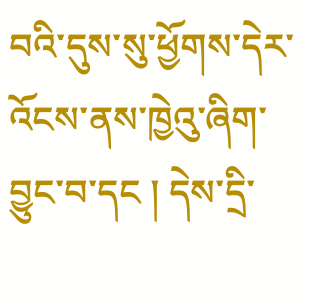བའི་དུས་སུ་ཕྱོགས་དེར་འོངས་ནས་ཁྱེའུ་ཞིག་བྱུང་བ་དང ། དེས་དྲི་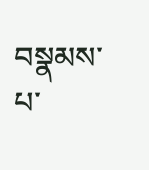བསྣམས་པ་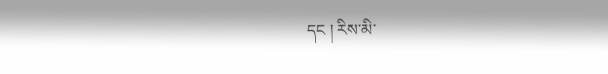དང ། རིས་མི་